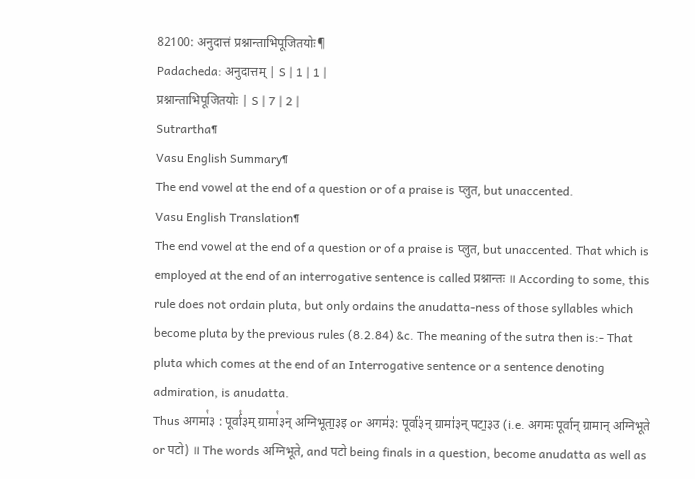82100: अनुदात्तं प्रश्नान्ताभिपूजितयोः¶
Padacheda: अनुदात्तम् | S | 1 | 1 |
प्रश्नान्ताभिपूजितयोः | S | 7 | 2 |
Sutrartha¶
Vasu English Summary¶
The end vowel at the end of a question or of a praise is प्लुत, but unaccented.
Vasu English Translation¶
The end vowel at the end of a question or of a praise is प्लुत, but unaccented. That which is employed at the end of an interrogative sentence is called प्रश्नान्तः ॥ According to some, this rule does not ordain pluta, but only ordains the anudatta-ness of those syllables which become pluta by the previous rules (8.2.84) &c. The meaning of the sutra then is:- That pluta which comes at the end of an Interrogative sentence or a sentence denoting admiration, is anudatta.
Thus अगमा꣡३ : पूर्वा꣡३म् ग्रामा꣡३न् अग्निभूता॒३इ or अगम॑३: पूर्वा॑३न् ग्रामा॑३न् पटा॒३उ (i.e. अगमः पूर्वान् ग्रामान् अग्निभूते or पटो) ॥ The words अग्निभूते, and पटो being finals in a question, become anudatta as well as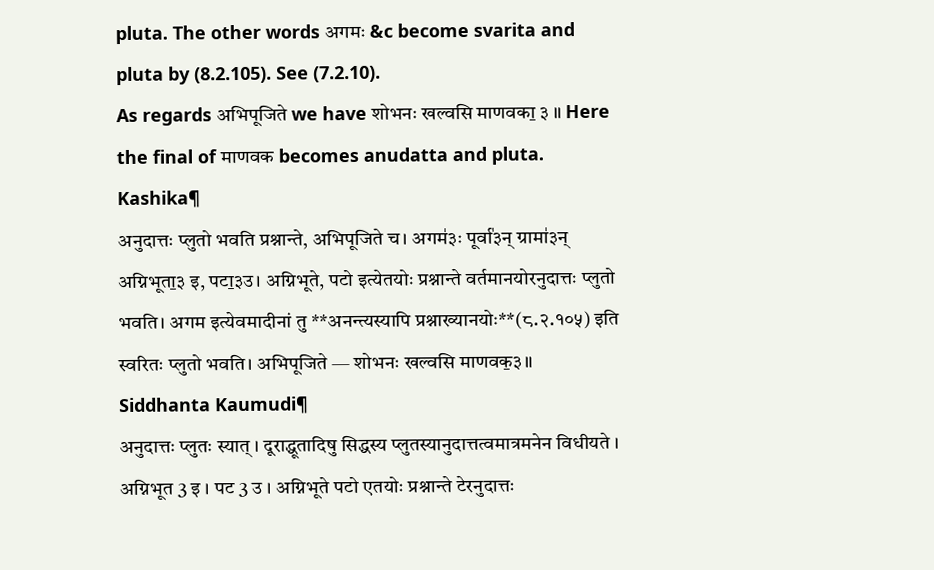pluta. The other words अगमः &c become svarita and pluta by (8.2.105). See (7.2.10).
As regards अभिपूजिते we have शोभनः खल्वसि माणवका॒ ३ ॥ Here the final of माणवक becomes anudatta and pluta.
Kashika¶
अनुदात्तः प्लुतो भवति प्रश्नान्ते, अभिपूजिते च। अगम॑३ः पूर्वा॑३न् ग्रामा॑३न् अग्निभूता॒३ इ, पटा॒३उ। अग्निभूते, पटो इत्येतयोः प्रश्नान्ते वर्तमानयोरनुदात्तः प्लुतो भवति। अगम इत्येवमादीनां तु **अनन्त्यस्यापि प्रश्नाख्यानयोः**(८.२.१०५) इति स्वरितः प्लुतो भवति। अभिपूजिते — शोभनः खल्वसि माणवक॒३॥
Siddhanta Kaumudi¶
अनुदात्तः प्लुतः स्यात् । दूराद्धूतादिषु सिद्धस्य प्लुतस्यानुदात्तत्वमात्रमनेन विधीयते । अग्निभूत 3 इ । पट 3 उ । अग्निभूते पटो एतयोः प्रश्नान्ते टेरनुदात्तः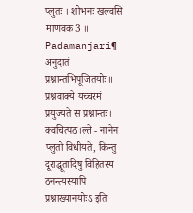प्लुतः । शोभनः खल्वसि माणवक3 ॥
Padamanjari¶
अनुदातं प्रश्नान्तभिपूजितयोः॥ प्रश्नवाक्ये यच्चरमं प्रयुज्यते स प्रश्नान्तः। क्वचित्पठ।ल्ते - नानेन प्लुतो विधीयते, किन्तु दूराद्धूतादिषु विहितस्य ठनन्त्यस्यापि प्रश्नाख्यानयोःऽ इति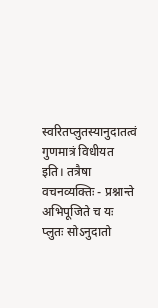स्वरितप्लुतस्यानुदातत्वं गुणमात्रं विधीयत इति। तत्रैषा वचनव्यक्तिः - प्रश्नान्ते अभिपूजिते च यः प्लुतः सोऽनुदातो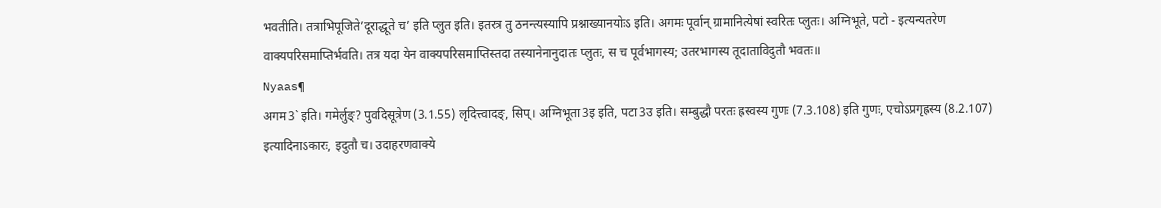भवतीति। तत्राभिपूजिते’दूराद्धूते च’ इति प्लुत इति। इतरत्र तु ठनन्त्यस्यापि प्रश्नाख्यानयोःऽ इति। अगमः पूर्वान् ग्रामानित्येषां स्वरितः प्लुतः। अग्निभूते, पटो - इत्यन्यतरेण वाक्यपरिसमाप्तिर्भवति। तत्र यदा येन वाक्यपरिसमाप्तिस्तदा तस्यानेनानुदातः प्लुतः, स च पूर्वभागस्य; उतरभागस्य तूदाताविदुतौ भवतः॥
Nyaas¶
अगम3` इति। गमेर्लुङ्? पुवदिसूत्रेण (3.1.55) लृदित्त्वादङ्, सिप्। अग्निभूता3इ इति, पटा3उ इति। सम्बुद्धौ परतः ह्रस्वस्य गुणः (7.3.108) इति गुणः, एचोऽप्रगृह्रस्य (8.2.107) इत्यादिनाऽकारः, इदुतौ च। उदाहरणवाक्ये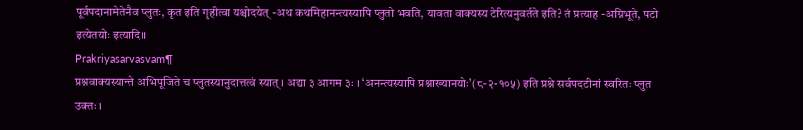पूर्वपदानामेतेनैव प्लुतः, कृत इति गृहीत्वा यश्चोदयेत् -अथ कथमिहानन्त्यस्यापि प्लुतो भवति, यावता वाक्यस्य टेरित्यनुवर्तते इति? तं प्रत्याह -अग्निभूते, पटो इत्येतयोः इत्यादि॥
Prakriyasarvasvam¶
प्रश्नवाक्यस्यान्ते अभिपूजिते च प्लुतस्यानुदात्तत्वं स्यात् । अद्या ३ आगम ३ः । ‘अनन्त्यस्यापि प्रश्नाख्यानयोः’(८-२-१०५) इति प्रश्ने सर्वपदटीनां स्वरितः प्लुत उक्तः ।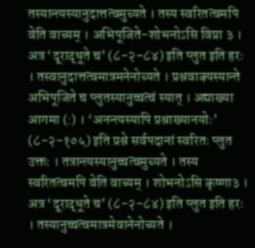तस्यान्त्यस्यानुदात्तत्वमुच्यते । तस्य स्वरितत्वमपि वेति वाच्यम् । अभिपूजिते-शोभनोऽसि विप्रा ३ । अत्र ‘दूराद्धूते च’ (८-२-८४) इति प्लुत इति हरः । तस्वानुदात्तत्वमात्रमनेनोच्यते । प्रश्नवाक्यस्यान्ते अभिपूजिते च प्लुतस्यानुच्चत्वं स्यात् । अद्याख्या आगमा (:) । ‘अनन्त्यस्यापि प्रश्नाख्यानयोः’ (८-२-१०५) इति प्रश्ने सर्वपदानां स्वरितः प्लुत उक्तः । तत्रान्त्यस्यानुच्चत्वमुच्यते । तस्य स्वरितत्वमपि वेति वाच्यम् । शोभनोऽसि कृष्णा३ । अत्र ‘दूराद्धूते च’ (८-२-८४) इति प्लुत इति हरः । तस्यानुच्चत्वमात्रमेवानेनोच्यते ।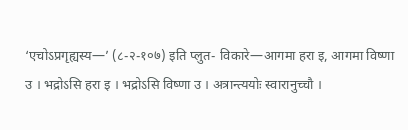‘एचोऽप्रगृह्यस्य—’ (८-२-१०७) इति प्लुत- विकारे—आगमा हरा इ, आगमा विष्णा उ । भद्रोऽसि हरा इ । भद्रोऽसि विष्णा उ । अत्रान्त्ययोः स्वारानुच्चौ ।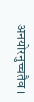अनयोरनुच्चतैव ।